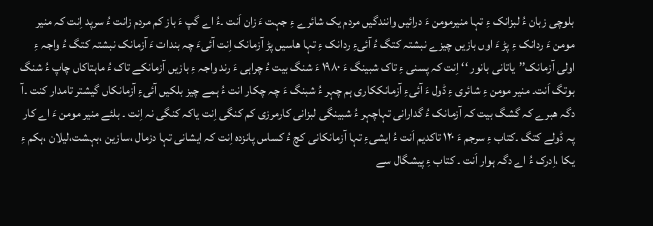بلوچی زبان ءُ لبزانک ءِ تہا منیرمومن ءَ درائیں وانندگیں مردم یک شائرے ءِ جہت ءَ زان اَنت ۔ءُ اے گپ ءَ باز کم مردم زانت ءُ سرپد اِنت کہ منیر مومن ءَ ردانک ءِ پڑ ءَ اوں بازیں چیزے نبشتہ کتگ ءُ آئیءِ ردانک ءِ تہا ھاسیں پڑ آزمانک اِنت آئیءَ چہ بندات ءَ آزمانک نبشتہ کتگ ءُ واجہ ءِ اولی آزمانک’’یاتانی بانور ‘‘ اِنت کہ پسنی ءِ تاک شبینگ ءَ ۱۹۸۰ ءَ شنگ بیت ءُ چراہی ءَ رند واجہ ءِ بازیں آزمانکے تاک ءُ ماہتاکاں چاپ ءُ شنگ بوتگ اَنت۔ منیر مومن ءِ شائری ءِ ڈول ءَ آئیءِ آزمانککاری ہم چہر ءُ شبنگ ءَ چہ چکار انت ءُ ہمے چیز بلکیں آئیءِ آزمانکاں گیشتر تامدار کنت ۔آ دگہ ھبرے کہ گشگ بیت کہ آزمانک ءُ گدارانی تہاچہر ءُ شبینگی لبزانی کارمرزی کم کنگی اِنت یاکہ کنگی نہ اِنت ۔ بلئے منیر مومن ءَ اے کار پہ ڈولے کتگ ۔کتاب ءِ سرجم ءَ ۱۲۰ تاکدیم اَنت ءُ ایشیءِ تہا آزمانکانی کچ ءُ کساس پانزدہ اِنت کہ ایشانی تہا دزمال ،سازین ،بہشت،لیلان ،ہکم ءِ یکا ،اِدرک ءُ اے دگہ ہوار اَنت ۔ کتاب ءِ پیشگال سے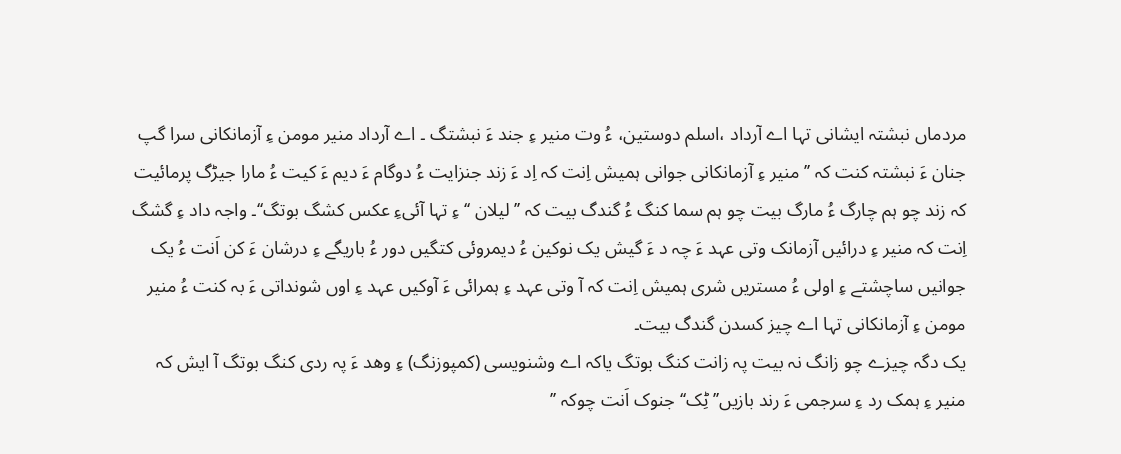مردماں نبشتہ ایشانی تہا اے آرداد ،اسلم دوستین، ءُ وت منیر ءِ جند ءَ نبشتگ ۔ اے آرداد منیر مومن ءِ آزمانکانی سرا گپ جنان ءَ نبشتہ کنت کہ ’’ منیر ءِ آزمانکانی جوانی ہمیش اِنت کہ اِد ءَ زند جنزایت ءُ دوگام ءَ دیم ءَ کیت ءُ مارا جیڑگ پرمائیت کہ زند چو ہم چارگ ءُ مارگ بیت چو ہم سما کنگ ءُ گندگ بیت کہ ’’ لیلان ‘‘ ءِ تہا آئیءِ عکس کشگ بوتگ‘‘۔ واجہ داد ءِ گشگ اِنت کہ منیر ءِ درائیں آزمانک وتی عہد ءَ چہ د ءَ گیش یک نوکین ءُ دیمروئی کتگیں دور ءُ باریگے ءِ درشان ءَ کن اَنت ءُ یک جوانیں ساچشتے ءِ اولی ءُ مستریں شری ہمیش اِنت کہ آ وتی عہد ءِ ہمرائی ءَ آوکیں عہد ءِ اوں شونداتی ءَ بہ کنت ءُ منیر مومن ءِ آزمانکانی تہا اے چیز کسدن گندگ بیت۔
یک دگہ چیزے چو زانگ نہ بیت پہ زانت کنگ بوتگ یاکہ اے وشنویسی (کمپوزنگ) ءِ وھد ءَ پہ ردی کنگ بوتگ آ ایش کہ منیر ءِ ہمک رد ءِ سرجمی ءَ رند بازیں’’ ٹِک‘‘ جنوک اَنت چوکہ ’’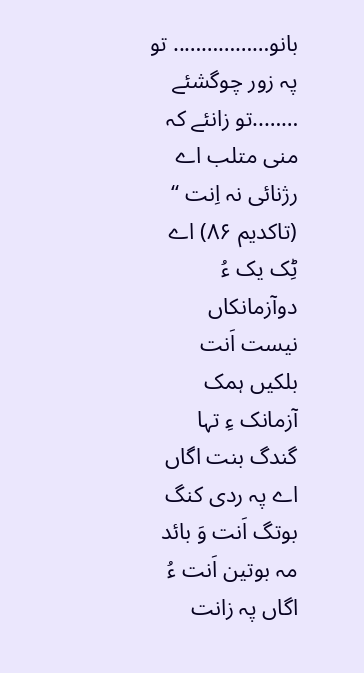بانو…………….. تو پہ زور چوگشئے ……..تو زانئے کہ منی متلب اے رژنائی نہ اِنت ‘‘ (تاکدیم ۸۶) اے ٹِک یک ءُ دوآزمانکاں نیست اَنت بلکیں ہمک آزمانک ءِ تہا گندگ بنت اگاں اے پہ ردی کنگ بوتگ اَنت وَ بائد مہ بوتین اَنت ءُ اگاں پہ زانت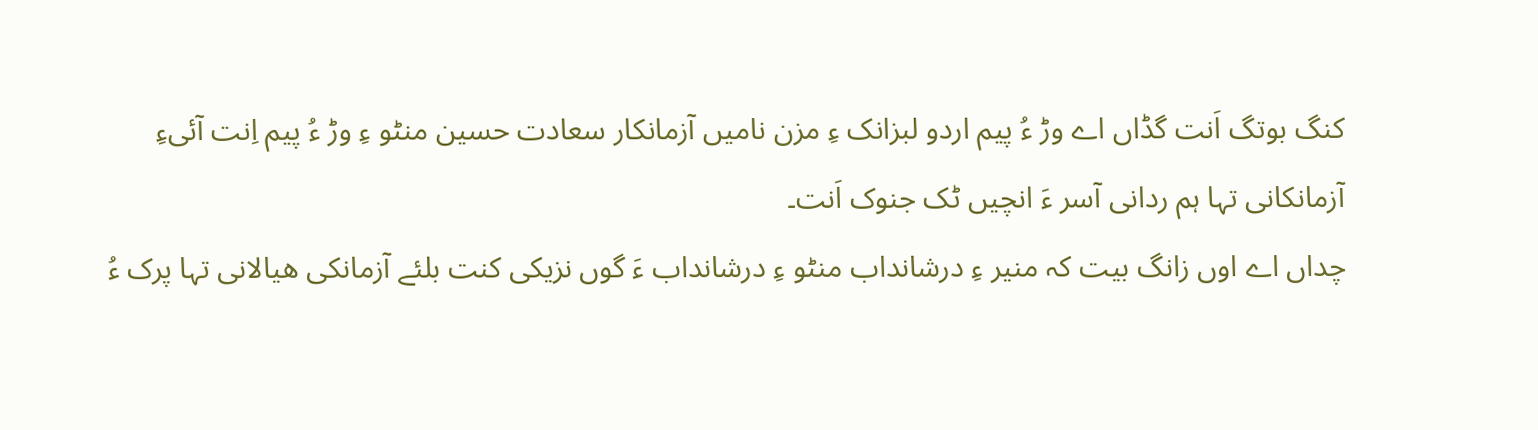کنگ بوتگ اَنت گڈاں اے وڑ ءُ پیم اردو لبزانک ءِ مزن نامیں آزمانکار سعادت حسین منٹو ءِ وڑ ءُ پیم اِنت آئیءِ آزمانکانی تہا ہم ردانی آسر ءَ انچیں ٹک جنوک اَنت۔
چداں اے اوں زانگ بیت کہ منیر ءِ درشانداب منٹو ءِ درشانداب ءَ گوں نزیکی کنت بلئے آزمانکی ھیالانی تہا پرک ءُ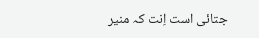جتائی است اِنت کہ منیر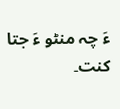ءَ چہ منٹو ءَ جتا کنت۔